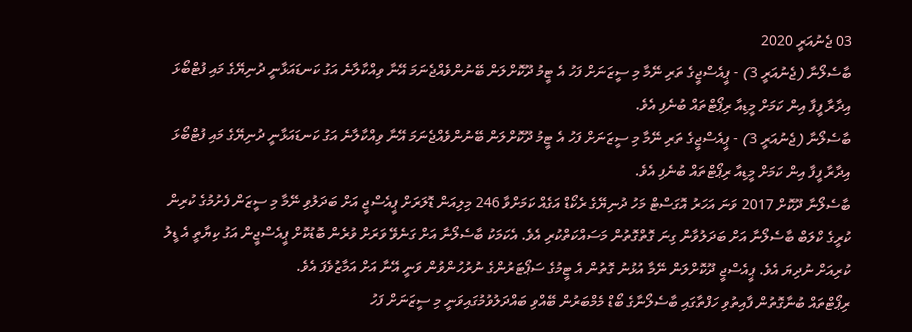03 ޖެނުއަރީ 2020
ބާސެލޯނާ (ޖެނުއަރީ 3) - ޕީއެސްޖީގެ ތަރި ނޭމާ މި ސީޒަނަށް ފަހު އެ ޓީމު ދޫކޮށްލަން ބޭނުންވެއްޖެނަމަ އޭނާ ވިއްކާލާނެ އަގު ކަނޑައަޅާނީ ދުނިޔޭގެ މައި ފުޓްބޯޅަ އިދާރާ ފީފާ އިން ކަމަށް މީޑިއާ ރިޕޯޓްތައް ބުނެފި އެވެ.
ބާސެލޯނާ (ޖެނުއަރީ 3) - ޕީއެސްޖީގެ ތަރި ނޭމާ މި ސީޒަނަށް ފަހު އެ ޓީމު ދޫކޮށްލަން ބޭނުންވެއްޖެނަމަ އޭނާ ވިއްކާލާނެ އަގު ކަނޑައަޅާނީ ދުނިޔޭގެ މައި ފުޓްބޯޅަ އިދާރާ ފީފާ އިން ކަމަށް މީޑިއާ ރިޕޯޓްތައް ބުނެފި އެވެ.
ބާސެލޯނާ ދޫކޮށް 2017 ވަނަ އަހަރު އޮގަސްޓް މަހު ދުނިޔޭގެ ރެކޯޑް އަގެއް ކަމަށްވާ 246 މިލިއަން ޑޮލަރަށް ޕީއެސްޖީ އަށް ބަދަލުވި ނޭމާ މި ސީޒަން ފެށުމުގެ ކުރިން ކުރީގެ ކްލަބް ބާސެލޯނާ އަށް ބަދަލުވާން ގިނަ ގޮތްގޮތުން މަސައްކަތްކުރި އެވެ. އެކަމަކު ބާސެލޯނާ އަށް ގަނެވޭ ވަރަށް ވުރެން ބޮޑުކޮށް ޕީއެސްޖީން އަގު ކިޔާތީ އެ ޑީލު ކުރިއަށް ނުދިޔަ އެވެ. ޕީއެސްޖީ ދޫކޮށްލަން ނޭމާ އުޅުނު ގޮތުން އެ ޓީމުގެ ސަޕޯޓަރުންގެ ނުރުހުންވުން ވަނީ އޭނާ އަށް އަމާޒުވެފަ އެވެ.
ރިޕޯޓްތައް ބުނާގޮތުން ފާއިތުވި ހަފްތާގައި ބާސެލޯނާގެ ބޯޑް މެމްބަރުން ބޭއްވި ބައްދަލުވުމުގައިވަނީ މި ސީޒަނަށް ފަހު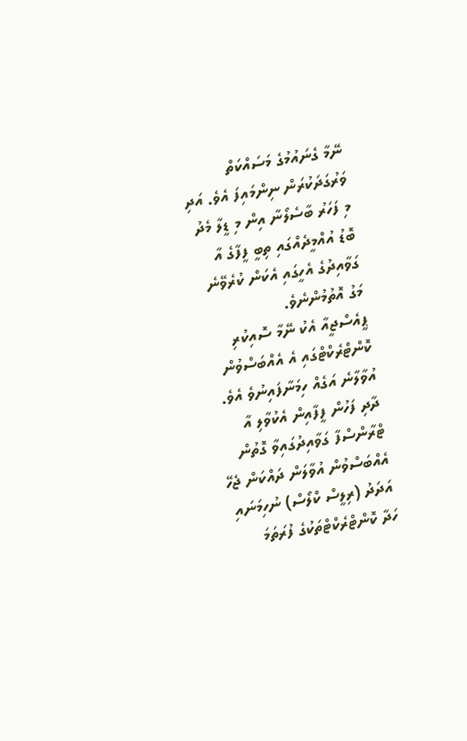ނޭމާ ގެނައުމުގެ މަސައްކަތް ވަރުގަދަކުރަން ނިންމައިފަ އެވެ. އަދި މި ފަހަރު ބާސެލޯނާ އިން މި ޑީލާ މެދު ބޮޑު އުއްމީދެއްގައި ތިބީ ފީފާގެ އާ ގަވާއިދުގެ އެހީގައި އެކަން ކުރެވޭނެ މަގު އޮތުމުންނެވެ.
ޕީއެސްޖީއާ އެކު ނޭމާ ސޮއިކުރި ކޮންޓްރެކްޓްގައި އެ އެއްބަސްވުން އުވާލާނެ އަގެއް ހިމަނާފައިނުވެ އެވެ. ދާދި ފަހުން ފީފާއިން އެކުވާލި އާ ޓްރާންސްފާ ގަވާއިދުގައިވާ ގޮތުން އެއްބަސްވުން އުވާލަން ދައްކަން ޖެހޭ އަދަދު (ރިލީސް ކްލޯސް) ނުހިމަނައި ހަދާ ކޮންޓްރެކްޓްތަކުގެ ފުރަތަމަ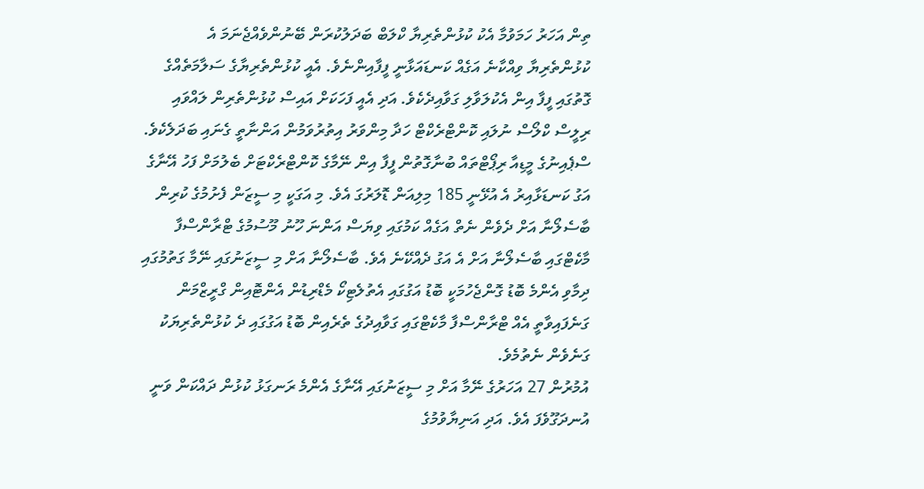ތިން އަހަރު ހަމަވުމާ އެކު ކުޅުންތެރިޔާ ކްލަބް ބަދަލުކުރަން ބޭނުންވެއްޖެނަމަ އެ ކުޅުންތެރިޔާ ވިއްކާނެ އަގެއް ކަނޑައަޅާނީ ފީފާއިންނެވެ. އެއީ ކުޅުންތެރިޔާގެ ސަލާމަތެއްގެ ގޮތުގައި ފީފާ އިން އެކުލަވާލި ގަވާއިދެކެވެ. އަދި އެއީ ފަހަކަށް އައިސް ކުޅުންތެރިން ލައްވައި ރިލީސް ކްލޯސް ނުލައި ކޮންޓްރެކްޓް ހަދާ މިންވަރު އިތުރުވަމުން އަންނާތީ ގެނައި ބަދަލެކެވެ.
ސްޕެއިނުގެ މީޑިއާ ރިޕޯޓްތައް ބުނާގޮތުން ފީފާ އިން ނޭމާގެ ކޮންޓްރެކްޓަށް ބެލުމަށް ފަހު އޭނާގެ އަގު ކަނޑަޅާއިރު އެ އުޅޭނީ 185 މިލިއަން ޑޮލަރުގަ އެވެ. މި އަގަކީ މި ސީޒަން ފެށުމުގެ ކުރިން ބާސެލޯނާ އަށް ދެވެން ނެތް އަގެއް ކަމުގައި ވިޔަސް އަންނަ ހޫނު މޫސުމުގެ ޓްރާންސްފާ މާކެޓްގައި ބާސެލޯނާ އަށް އެ އަގު ދެއްކޭނެ އެވެ. ބާސެލޯނާ އަށް މި ސީޒަނުގައި ނޭމާ ގަތުމުގައި ދިމާވި އެންމެ ބޮޑު ގޮންޖެހުމަކީ ބޮޑު އަގުގައި އެތުލެޓިކޯ މެޑްރިޑުން އެންޓޮއިން ގްރީޒްމަން ގަނެފައިވާތީ އެއް ޓްރާންސްފާ މާކެޓްގައި ގަވާއިދުގެ ތެރެއިން ބޮޑު އަގުގައި ދެ ކުޅުންތެރިޔަކު ގަނެވެން ނެތުމެވެ.
އުމުރުން 27 އަހަރުގެ ނޭމާ އަށް މި ސީޒަނުގައި އޭނާގެ އެންމެ ރަނގަޅު ކުޅުން ދައްކަން ވަނީ އުނދަގޫވެފަ އެވެ. އަދި އަނިޔާވުމުގެ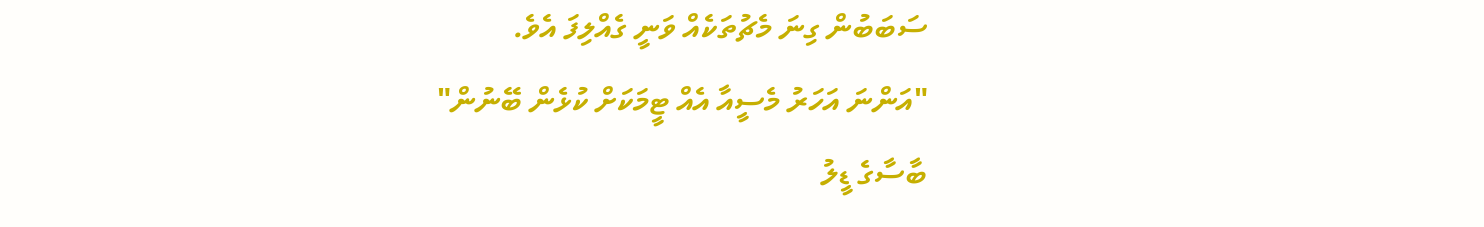ސަބަބުން ގިނަ މެޗުތަކެއް ވަނީ ގެއްލިފަ އެވެ.
"އަންނަ އަހަރު މެސީއާ އެއް ޓީމަކަށް ކުޅެން ބޭނުން"
ބާސާގެ ޑީލު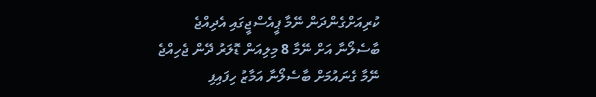ކުރިއަށްގެންދަން ނޭމާ ޕީއެސްޖީގައި އެދިއްޖެ
ބާސެލޯނާ އަށް ނޭމާ 8 މިލިއަން ޑޮލަރު ދޭން ޖެހިއްޖެ
ނޭމާ ގެނައުމަށް ބާސެލޯނާ އަމާޒު ހިފައިފި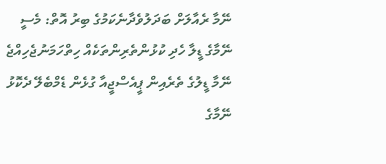ނޭމާ ރެއާލަށް ބަދަލުވެދާނެކަމުގެ ބިރު އޮތް: މެސީ
ނޭމާގެ ޑީލާ ހެދި ކުޅުންތެރިންތަކެއް ހިތްހަމަނުޖެހިއްޖެ
ނޭމާ ޑީލުގެ ތެރެއިން ޕީއެސްޖީއާ ގުޅެން ޑެމްބެލޭ ދެކޮޅު
ނޭމާގެ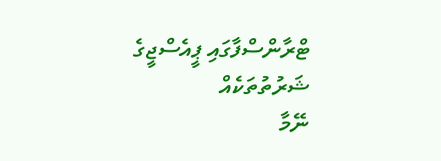ޓްރާންސްފާގައި ޕީއެސްޖީގެ ޝަރުތުތަކެއް
ނޭމާ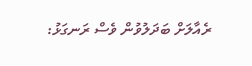ރެއާލަށް ބަދަލުވުން ވެސް ރަނގަޅު: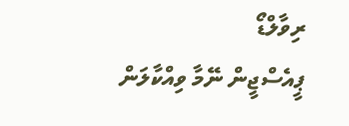ރިވާލްޑޯ
ޕީއެސްޖީން ނޭމާ ވިއްކާލަން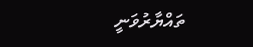ތައްޔާރުވަނީ